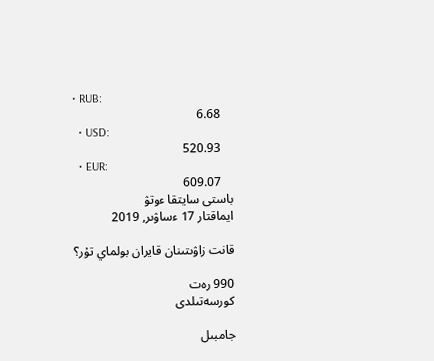• RUB:
    6.68
  • USD:
    520.93
  • EUR:
    609.07
باستى سايتقا ءوتۋ
ايماقتار 17 ءساۋىر, 2019

قانت زاۋىتىنان قايران بولماي تۇر؟

990 رەت
كورسەتىلدى

جامبىل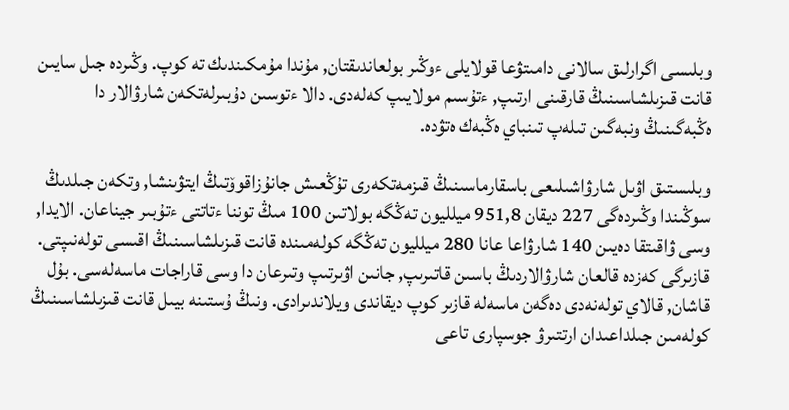وبلىسى اگرارلىق سالانى دامىتۋعا قولايلى ءوڭىر بولعاندىقتان, مۇندا مۇمكىندىك تە كوپ. وڭىردە جىل سايىن قانت قىزىلشاسىنىڭ قارقىنى ارتىپ, ءتۇسىم مولايىپ كەلەدى. دالا ءتوسىن دۇبىرلەتكەن شارۋالار دا ەڭبەگىنىڭ ونبەگىن تىلەپ تىنباي ەڭبەك ەتۋدە.

وبلىستىق اۋىل شارۋاشىلىعى باسقارماسىنىڭ قىزمەتكەرى تۇڭعىش جانۇزاقوۆتىڭ ايتۋىنشا, وتكەن جىلدىڭ سوڭىندا وڭىردەگى 227 ديقان 951,8 ميلليون تەڭگە بولاتىن 100 مىڭ توننا ءتاتتى ءتۇبىر جيناعان. الايدا, وسى ۋاقىتقا دەيىن 140 شارۋاعا عانا 280 ميلليون تەڭگە كولەمىندە قانت قىزىلشاسىنىڭ اقىسى تولەنىپتى. قازىرگى كەزدە قالعان شارۋالاردىڭ باسىن قاتىرىپ, جانىن اۋىرتىپ وتىرعان دا وسى قاراجات ماسەلەسى. بۇل قاشان, قالاي تولەنەدى دەگەن ماسەلە قازىر كوپ ديقاندى ويلاندىرادى. ونىڭ ۇستىنە بيىل قانت قىزىلشاسىنىڭ كولەمىن جىلداعىدان ارتتىرۋ جوسپارى تاعى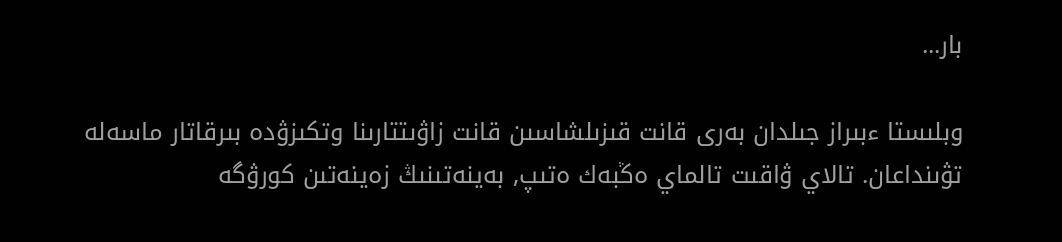بار...

وبلىستا ءبىراز جىلدان بەرى قانت قىزىلشاسىن قانت زاۋىتتارىنا وتكىزۋدە بىرقاتار ماسەلە تۋىنداعان. تالاي ۋاقىت تالماي ەڭبەك ەتىپ, بەينەتىنىڭ زەينەتىن كورۋگە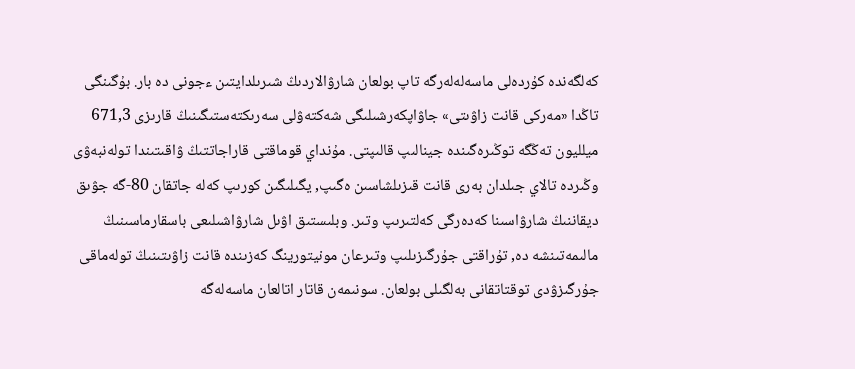كەلگەندە كۇردەلى ماسەلەلەرگە تاپ بولعان شارۋالاردىڭ شىرىلدايتىن ءجونى دە بار. بۇگىنگى تاڭدا «مەركى قانت زاۋىتى» جاۋاپكەرشىلىگى شەكتەۋلى سەرىكتەستىگىنىڭ قارىزى 671,3 ميلليون تەڭگە توڭىرەگىندە جينالىپ قالىپتى. مۇنداي قوماقتى قاراجاتتىڭ ۋاقىتىندا تولەنبەۋى وڭىردە تالاي جىلدان بەرى قانت قىزىلشاسىن ەگىپ, يگىلىگىن كورىپ كەلە جاتقان 80-گە جۋىق ديقاننىڭ شارۋاسىنا كەدەرگى كەلتىرىپ وتىر. وبلىستىق اۋىل شارۋاشىلىعى باسقارماسىنىڭ مالىمەتىنشە دە, تۇراقتى جۇرگىزىلىپ وتىرعان مونيتورينگ كەزىندە قانت زاۋىتىنىڭ تولەماقى جۇرگىزۋدى توقتاتقانى بەلگىلى بولعان. سونىمەن قاتار اتالعان ماسەلەگە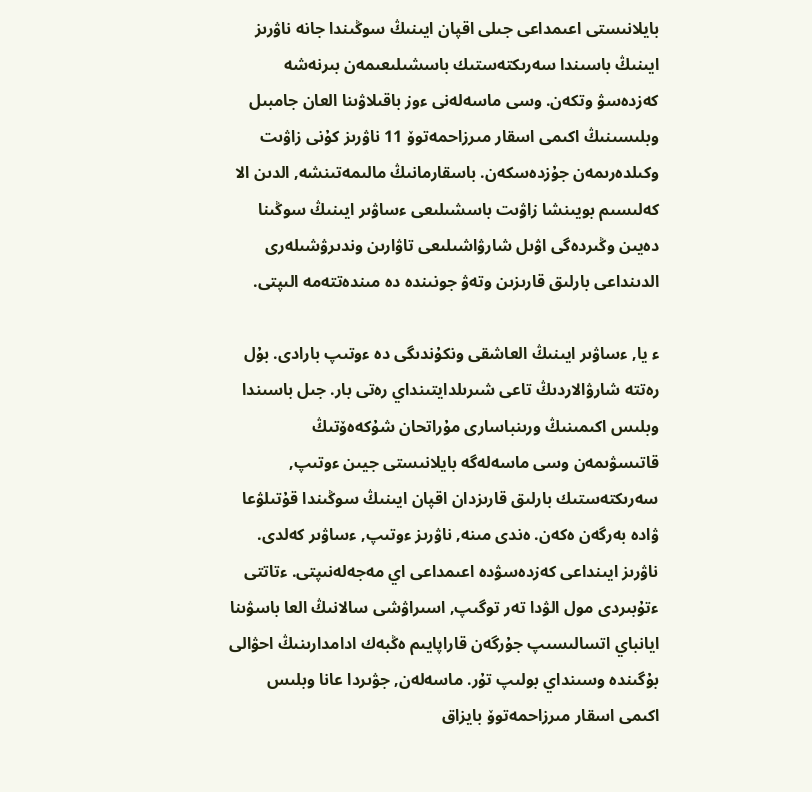بايلانىستى اعىمداعى جىلى اقپان ايىنىڭ سوڭىندا جانە ناۋرىز ايىنىڭ باسىندا سەرىكتەستىك باسشىلىعىمەن بىرنەشە كەزدەسۋ وتكەن. وسى ماسەلەنى ءوز باقىلاۋىنا العان جامبىل وبلىسىنىڭ اكىمى اسقار مىرزاحمەتوۆ 11 ناۋرىز كۇنى زاۋىت وكىلدەرىمەن جۇزدەسكەن. باسقارمانىڭ مالىمەتىنشە, الدىن الا كەلىسىم بويىنشا زاۋىت باسشىلىعى ءساۋىر ايىنىڭ سوڭىنا دەيىن وڭىردەگى اۋىل شارۋاشىلىعى تاۋارىن وندىرۋشىلەرى الدىنداعى بارلىق قارىزىن وتەۋ جونىندە دە مىندەتتەمە الىپتى.

ء يا, ءساۋىر ايىنىڭ العاشقى ونكۇندىگى دە ءوتىپ بارادى. بۇل رەتتە شارۋالاردىڭ تاعى شىرىلدايتىنداي رەتى بار. جىل باسىندا وبلىس اكىمىنىڭ ورىنباسارى مۇراتحان شۇكەەۆتىڭ قاتىسۋىمەن وسى ماسەلەگە بايلانىستى جيىن ءوتىپ, سەرىكتەستىك بارلىق قارىزدان اقپان ايىنىڭ سوڭىندا قۇتىلۋعا ۋادە بەرگەن ەكەن. ەندى مىنە, ناۋرىز ءوتىپ, ءساۋىر كەلدى. ناۋرىز ايىنداعى كەزدەسۋدە اعىمداعى اي مەجەلەنىپتى. ءتاتتى ءتۇبىردى مول الۋدا تەر توگىپ, اسىراۋشى سالانىڭ العا باسۋىنا ايانباي اتسالىسىپ جۇرگەن قاراپايىم ەڭبەك ادامدارىنىڭ احۋالى بۇگىندە وسىنداي بولىپ تۇر. ماسەلەن, جۋىردا عانا وبلىس اكىمى اسقار مىرزاحمەتوۆ بايزاق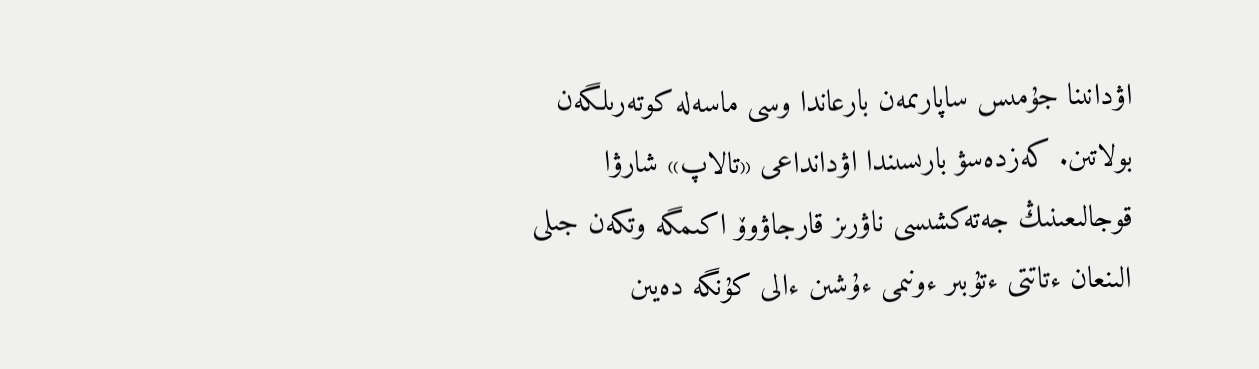اۋدانىنا جۇمىس ساپارىمەن بارعاندا وسى ماسەلە كوتەرىلگەن بولاتىن. كەزدەسۋ بارىسىندا اۋدانداعى «تالاپ» شارۋا قوجالىعىنىڭ جەتەكشىسى ناۋرىز قارجاۋوۆ اكىمگە وتكەن جىلى الىنعان ءتاتتى ءتۇبىر ءونىمى ءۇشىن ءالى كۇنگە دەيىن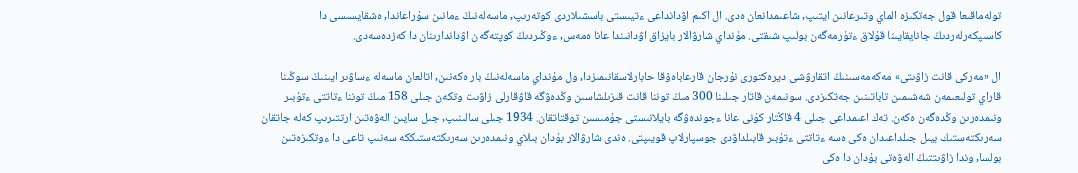تولەماقىعا قول جەتكىزە الماي وتىرعانىن ايتىپ, شاعىمدانعان ەدى. ال اكىم اۋدانداعى ءتيىستى باسشىلاردى كوتەرىپ, ماسەلەنىڭ ءمانىن سۇراعاندا, ەشقايسىسى دا كاسىپكەرلەردىڭ جانايقايىنا قۇلاق ءتۇرمەگەن بولىپ شىقتى. مۇنداي شارۋالار بايزاق اۋدانىندا عانا ەمەس, ءوڭىردىڭ كوپتەگەن اۋداندارىنان دا كەزدەسەدى.

ال «مەركى قانت زاۋىتى» مەكەمەسىنىڭ اتقارۋشى ديرەكتورى نۇرجان قارعاباەۆقا حابارلاسقانىمىزدا, ول مۇنداي ماسەلەنىڭ بار ەكەنىن, اتالعان ماسەلە ءساۋىر ايىنىڭ سوڭىنا قاراي تولىعىمەن شەشىمىن تاباتىنىن جەتكىزدى. سونىمەن قاتار جىلىنا 300 مىڭ توننا قانت قىزىلشاسىن وڭدەۋگە قاۋقارلى زاۋىت وتكەن جىلى 158 مىڭ توننا ءتاتتى ءتۇبىر ونىمدەرىن وڭدەگەن ەكەن. تەك اعىمداعى جىلى 4 قاڭتار كۇنى عانا ءجوندەۋگە بايلانىستى جۇمىسىن توقتاتقان. 1934 جىلى سالىنىپ, جىل سايىن الەۋەتىن ارتتىرىپ كەلە جاتقان سەرىكتەستىك بيىل جىلداعىدان ەكى ەسە ءتاتتى ءتۇبىر قابىلداۋدى جوسپارلاپ قويىپتى. ەندى شارۋالار بۇدان بىلاي ونىمدەرىن سەرىكتەستىككە سەنىپ تاعى دا ءوتكىزەتىن بولسا, وندا زاۋىتتىڭ الەۋەتى بۇدان دا ەكى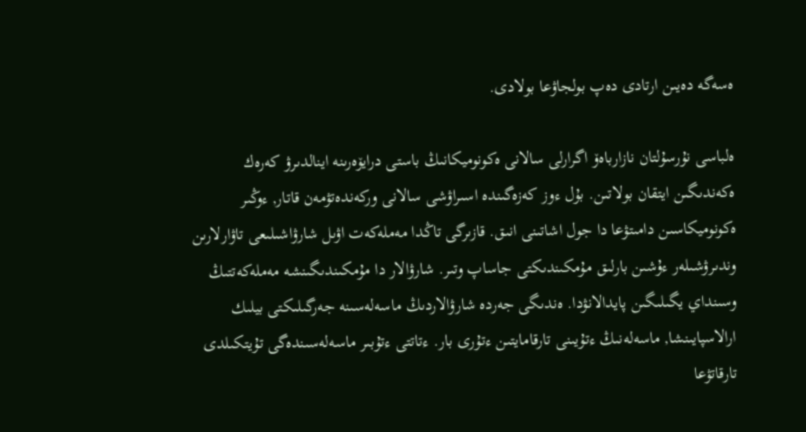ەسەگە دەيىن ارتادى دەپ بولجاۋعا بولادى.

ەلباسى نۇرسۇلتان نازارباەۆ اگرارلى سالانى ەكونوميكانىڭ باستى درايۆەرىنە اينالدىرۋ كەرەك ەكەندىگىن ايتقان بولاتىن. بۇل ءوز كەزەگىندە اسىراۋشى سالانى وركەندەتۋمەن قاتار, ءوڭىر ەكونوميكاسىن دامىتۋعا دا جول اشاتىنى انىق. قازىرگى تاڭدا مەملەكەت اۋىل شارۋاشىلىعى تاۋارلارىن وندىرۋشىلەر ءۇشىن بارلىق مۇمكىندىكتى جاساپ وتىر. شارۋالار دا مۇمكىندىگىنشە مەملەكەتتىڭ وسىنداي يگىلىگىن پايدالانۋدا. ەندىگى جەردە شارۋالاردىڭ ماسەلەسىنە جەرگىلىكتى بيلىك ارالاسپايىنشا, ماسەلەنىڭ ءتۇيىنى تارقامايتىن ءتۇرى بار. ءتاتتى ءتۇبىر ماسەلەسىندەگى تۇيتكىلدى تارقاتۋعا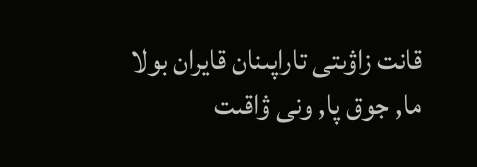قانت زاۋىتى تاراپىنان قايران بولا ما, جوق پا, ونى ۋاقىت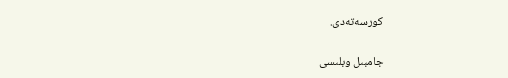كورسەتەدى.

جامبىل وبلىسى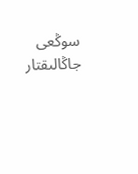سوڭعى جاڭالىقتار